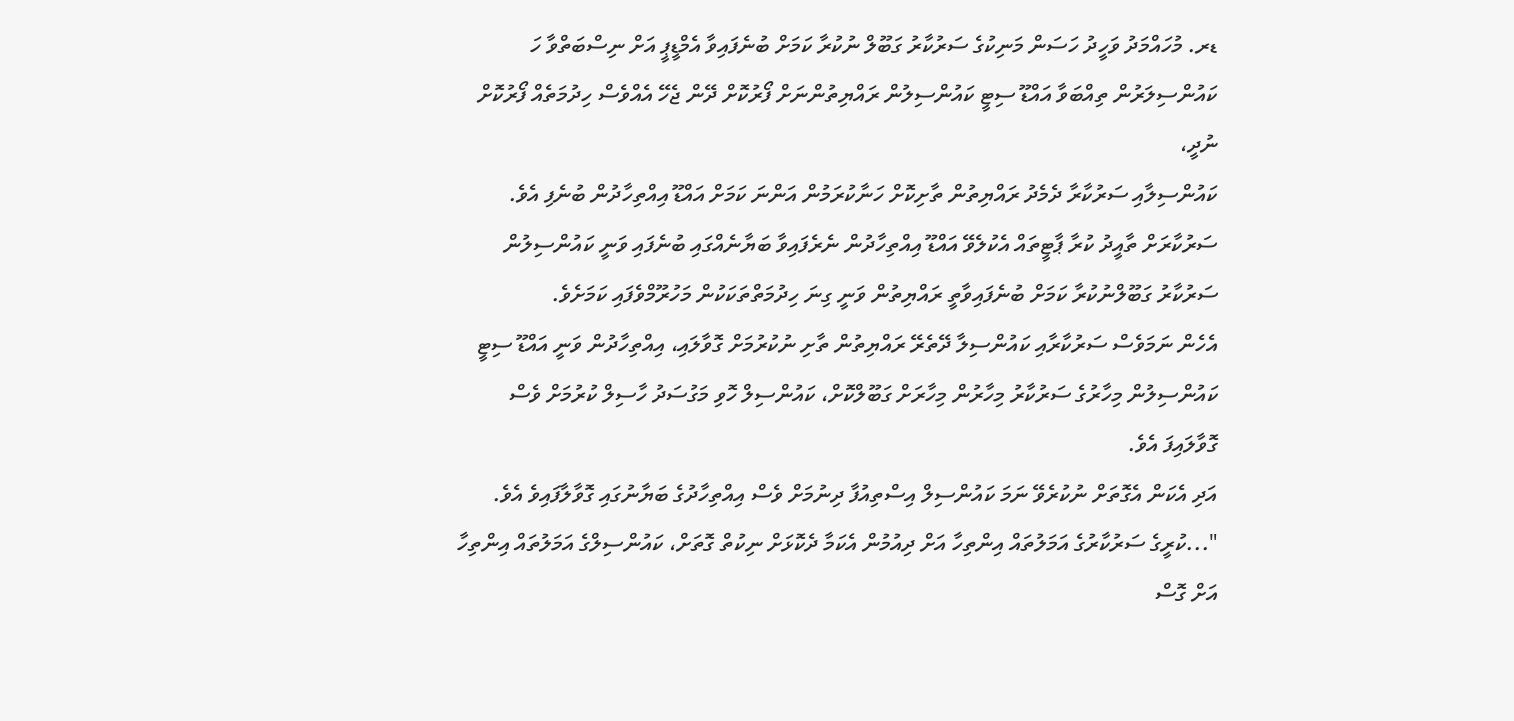ޑރ. މުހައްމަދު ވަހީދު ހަސަން މަނިކުގެ ސަރުކާރު ގަބޫލް ނުކުރާ ކަމަށް ބުނެފައިވާ އެމްޑީޕީ އަށް ނިސްބަތްވާ ހަ ކައުންސިލަރުން ތިއްބަވާ އައްޑޫ ސިޓީ ކައުންސިލުން ރައްޔިތުންނަށް ފޯރުކޮށް ދޭން ޖެހޭ އެއްވެސް ހިދުމަތެއް ފޯރުކޮށް ނުދީ،
ކައުންސިލާއި ސަރުކާރާ ދެމެދު ރައްޔިތުން ތާށިކޮށް ހަނާކުރަމުން އަންނަ ކަމަށް އައްޑޫ އިއްތިހާދުން ބުނެފި އެވެ.
ސަރުކާރަށް ތާއީދު ކުރާ ޕާޓީތައް އެކުލެވޭ އައްޑޫ އިއްތިހާދުން ނެރެފައިވާ ބަޔާނެއްގައި ބުނެފައި ވަނީ ކައުންސިލުން ސަރުކާރު ގަބޫލްނުކުރާ ކަމަށް ބުނެފައިވާތީ ރައްޔިތުން ވަނީ ގިނަ ހިދުމަތްތަކަކުން މަހުރޫމްވެފައި ކަމަށެވެ.
އެހެން ނަމަވެސް ސަރުކާރާއި ކައުންސިލާ ދޭތެރޭ ރައްޔިތުން ތާށި ނުކުރުމަށް ގޮވާލައި، އިއްތިހާދުން ވަނީ އައްޑޫ ސިޓީ ކައުންސިލުން މިހާރުގެ ސަރުކާރު މިހާރުން މިހާރަށް ގަބޫލްކޮށް، ކައުންސިލް ހޮވި މަގުސަދު ހާސިލް ކުރުމަށް ވެސް ގޮވާލައިފަ އެވެ.
އަދި އެކަން އެގޮތަށް ނުކުރެވޭ ނަމަ ކައުންސިލް އިސްތިއުފާ ދިނުމަށް ވެސް އިއްތިހާދުގެ ބަޔާނުގައި ގޮވާލާފައިވެ އެވެ.
"...ކުރީގެ ސަރުކާރުގެ އަމަލުތައް އިންތިހާ އަށް ދިއުމުން އެކަމާ ދެކޮޅަށް ނިކުތް ގޮތަށް، ކައުންސިލްގެ އަމަލުތައް އިންތިހާ އަށް ގޮސް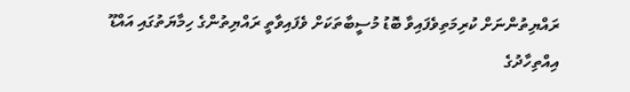ރައްޔިތުންނަށް ކުރިމަތިވެފައިވާ ބޮޑު މުސީބާތަކަށް ވެފައިވާތީ ރައްޔިތުންގެ ހިމާޔަތުގައި އައްޑޫ އިއްތިހާދުގެ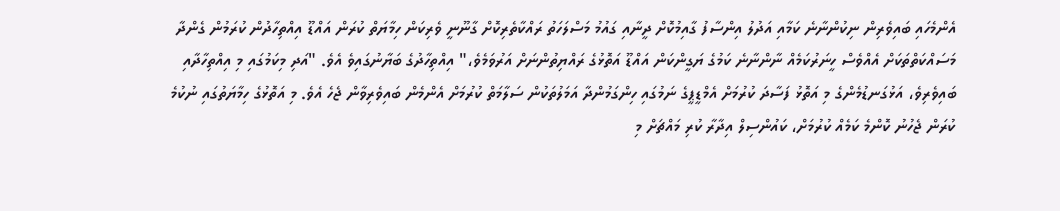އެންމެހައި ބައިވެރިން ނިކުންނާނެ ކަމާއި އަދުލު އިންސާފު ގާއިމުކޮށް ދީނާއި ގައުމު މަސްލަހަތު ރައްކާތެރިކޮށް ގާނޫނީ ވެރިކަން ހިމާޔަތް ކުރަން އައްޑޫ އިއްތިހާދުން ކުރަމުން ގެންދާ މަސައްކަތްތަކަށް އެއްވެސް ހީނަރުކަމެއް ނާންނާނެ ކަމުގެ ޔަގީންކަން އައްޑޫ އަތޮޅުގެ ރައްޔިތުންނަށް އަރުވަމެވެ،" އިއްތިހާދުގެ ބަޔާނުގައިވެ އެވެ. "އަދި މިކަމުގައި މި އިއްތިހާދާއި ބައިވެރިވެ، އަޅުގަނޑުމެންގެ މި އަތޮޅު ފަސާދަ ކުރުމަށް އެމްޑީޕީގެ ނަމުގައި ހިންގަމުންދާ އަމަލުތަކުން ސަލާމަތް ކުރުމަށް އެންމެން ބައިވެރިވާން ޖެހެ އެވެ. މި އަތޮޅުގެ ހިމާޔަތުގައި ނުކުމެ ކުރަން ޖެހުނު ކޮންމެ ކަމެއް ކުރުމަށް، ކައުންސިލް އިދާރާ ކުރި މައްޗަށް މި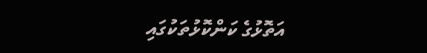އަތޮޅުގެ ކަންކޮޅުތަކުގައި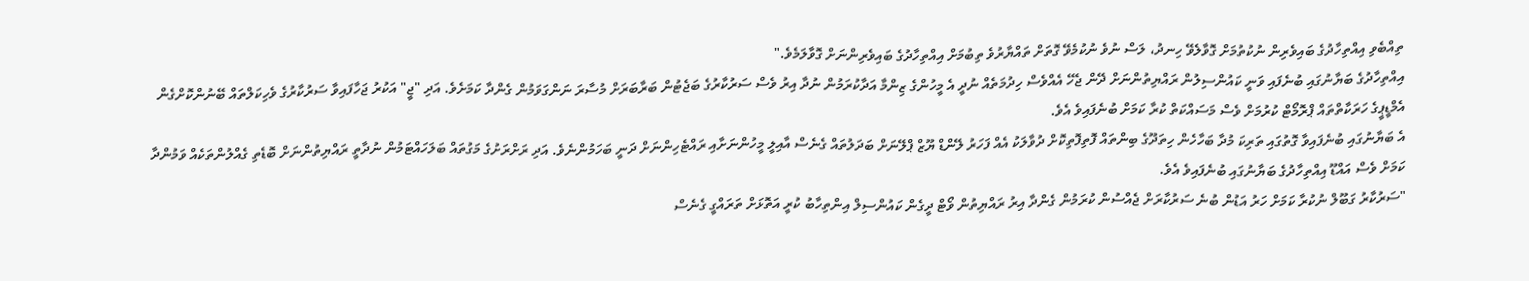ތިއްބެވި އިއްތިހާދުގެ ބައިވެރިން ނުކުތުމަށް ގޮވާލެވޭ ހިނދު، ލަސް ނުވެ ނުކުމެވޭ ގޮތަށް ތައްޔާރުވެ ތިބުމަށް އިއްތިހާދުގެ ބައިވެރިންނަށް ގޮވާލަމެވެ."
އިއްތިހާދުގެ ބަޔާނުގައި ބުނެފައި ވަނީ ކައުންސިލުން ރައްޔިތުންނަށް ދޭން ޖެހޭ އެއްވެސް ހިދުމަތެއް ނުދީ އެ މީހުންގެ ޒިންމާ އަދާކުރަމުން ނުދާ އިރު ވެސް ސަރުކާރުގެ ބަޖެޓުން ބަރާބަރަށް މުސާރަ ނަންގަވަމުން ގެންދާ ކަމަށެވެ. އަދި "ޖީ" އަކުރު ޖަހާފައިވާ ސަރުކާރުގެ ވެހިކަލްތައް ބޭނުންކޮށްގެން އެމްޑީޕީގެ ހަރަކާތްތައް ޕްރޮމޯޓް ކުރުމަށް ވެސް މަސައްކަތް ކުރާ ކަމަށް ބުނެފައިވެ އެވެ.
އެ ބަޔާނުގައި ބުނެފައިވާ ގޮތުގައި ތަރިކަ މުދާ ބަހާހެން ހިތަދޫގެ ބިންތައް ފޮތިފޮތިކޮށް ދުވާލަކު އެއް ފަހަރު ލޭންޑް ޔޫޒް ޕްލޭނަށް ބަދަލުތައް ގެނެސް އާއިލީ މީހުންނަށާއި ރައްޓެހިންނަށް ދަނީ ބަހަމުންނެވެ. އަދި ރަށްރަށުގެ މަގުތައް ބަލަހައްޓަމުން ނުދާތީ ރައްޔިތުންނަށް ބޮޑެތި ގެއްލުންތަކެއް ވަމުންދާ ކަމަށް ވެސް އައްޑޫ އިއްތިހާދުގެ ބަޔާނުގައި ބުނެފައިވެ އެވެ.
"ސަރުކާރު ގަބޫލް ނުކުރާ ކަމަށް ހަރު އަޑުން ބުނެ ސަރުކާރަށް ޖެއްސުން ކުރަމުން ގެންދާ އިރު ރައްޔިތުން ވޯޓް ދީގެން ކައުންސިލް އިންތިހާބު ކުރީ އަތޮޅަށް ތަރައްގީ ގެނެސް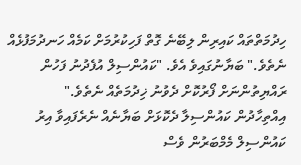ހިދުމަތްތައް ކައިރިން ލިބޭނެ ގޮތް ފަހިކުރުމަށް ކަމެއް ހަނދުމަފުޅެއް ނެތެވެ." ބަޔާނުގައިވެ އެވެ. "ކައުންސިލް އުފެދުނު ފަހުން ރައްޔިތުންނަށް ފޯރުކޮށް ދެވުނު ޚިދުމަތެއް ނެތެވެ."
އިއްތިހާދުން ކައުންސިލާ ދެކޮޅަށް ބަޔާނެއް ނެރެފައިވާ އިރު ކައުންސިލް މެމްބަރުން ވެސް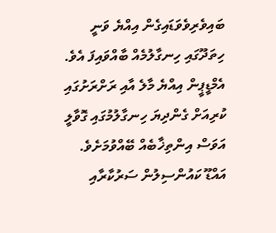ބައިވެރިވެވަޑައިގެން އިއްޔެ ވަނީ ހިތަދޫގައި ހިނގާލުމެއް ބާއްވައިފަ އެވެ. އެމްޑީޕީން އިއްޔެ މާލެ އާއި ރަށްރަށުގައި ކުރިއަށް ގެންދިޔަ ހިނގާލުމުގައި ގޮވާލީ އަވަސް އިންތިޚާބެއް ބޭއްވުމަށެވެ.
އައްޑޫ ކައުންސިލުން ސަރުކާރާއި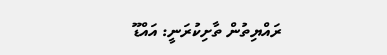ރައްޔިތުން ތާށިކުރަނީ: އައްޑޫ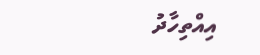އިއްތިހާދު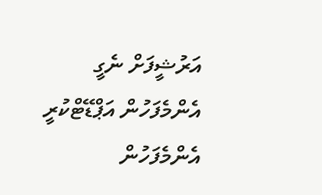އަރުޝީފަށް ނެގީ
އެންމެފަހުން އަޕްޑޭޓްކުރީ
އެންމެފަހުން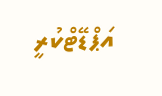އަޕްޑޭޓްކުރީ